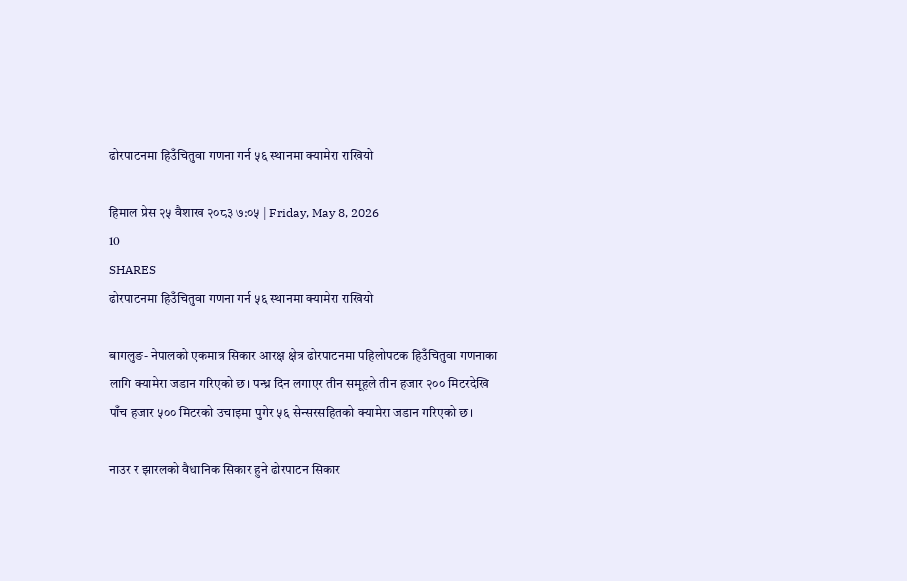ढोरपाटनमा हिउँचितुवा गणना गर्न ५६ स्थानमा क्यामेरा राखियो

हिमाल प्रेस २५ वैशाख २०८३ ७:०५ | Friday, May 8, 2026
10
SHARES
ढोरपाटनमा हिउँचितुवा गणना गर्न ५६ स्थानमा क्यामेरा राखियो

बागलुङ- नेपालको एकमात्र सिकार आरक्ष क्षेत्र ढोरपाटनमा पहिलोपटक हिउँचितुवा गणनाका लागि क्यामेरा जडान गरिएको छ। पन्ध्र दिन लगाएर तीन समूहले तीन हजार २०० मिटरदेखि पाँच हजार ५०० मिटरको उचाइमा पुगेर ५६ सेन्सरसहितको क्यामेरा जडान गरिएको छ।

नाउर र झारलको वैधानिक सिकार हुने ढोरपाटन सिकार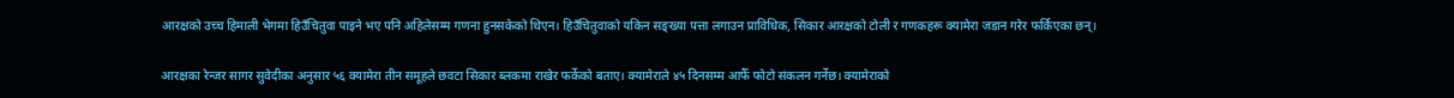आरक्षको उच्च हिमाली भेगमा हिउँचितुवा पाइने भए पनि अहिलेसम्म गणना हुनसकेको थिएन। हिउँचितुवाको यकिन सङ्ख्या पत्ता लगाउन प्राविधिक, सिकार आरक्षको टोली र गणकहरू क्यामेरा जडान गरेर फर्किएका छन्।

आरक्षका रेन्जर सागर सुवेदीका अनुसार ५६ क्यामेरा तीन समूहले छवटा सिकार ब्लकमा राखेर फर्केको बताए। क्यामेराले ४५ दिनसम्म आफैँ फोटो संकलन गर्नेछ। क्यामेराको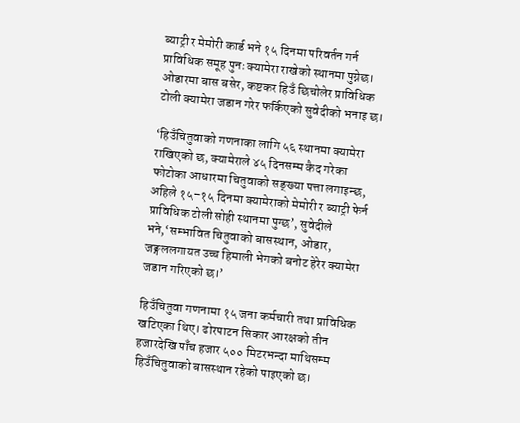ब्याट्री र मेमोरी कार्ड भने १५ दिनमा परिवर्तन गर्न प्राविधिक समूह पुनः क्यामेरा राखेको स्थानमा पुग्नेछ। ओडारमा बास बसेर, कष्टकर हिउँ छिचोलेर प्राविधिक टोली क्यामेरा जडान गरेर फर्किएको सुवेदीको भनाइ छ।

‘हिउँचितुवाको गणनाका लागि ५६ स्थानमा क्यामेरा राखिएको छ, क्यामेराले ४५ दिनसम्म कैद गरेका फोटोका आधारमा चितुवाको सङ्ख्या पत्ता लगाइन्छ, अहिले १५–१५ दिनमा क्यामेराको मेमोरी र ब्याट्री फेर्न प्राविधिक टोली सोही स्थानमा पुग्छ’, सुवेदीले भने,‘सम्भावित चितुवाको बासस्थान, ओडार, जङ्गललगायत उच्च हिमाली भेगको बनोट हेरेर क्यामेरा जडान गरिएको छ।’

हिउँचितुवा गणनामा १५ जना कर्मचारी तथा प्राविधिक खटिएका थिए। ढोरपाटन सिकार आरक्षको तीन हजारदेखि पाँच हजार ५०० मिटरभन्दा माथिसम्म हिउँचितुवाको बासस्थान रहेको पाइएको छ।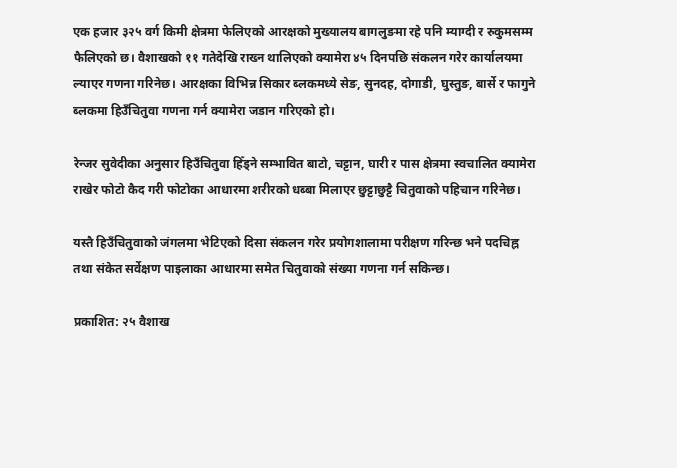एक हजार ३२५ वर्ग किमी क्षेत्रमा फेलिएको आरक्षको मुख्यालय बागलुङमा रहे पनि म्याग्दी र रुकुमसम्म फैलिएको छ। वैशाखको ११ गतेदेखि राख्न थालिएको क्यामेरा ४५ दिनपछि संकलन गरेर कार्यालयमा ल्याएर गणना गरिनेछ। आरक्षका विभिन्न सिकार ब्लकमध्ये सेङ, सुनदह, दोगाडी, घुस्तुङ, बार्से र फागुने ब्लकमा हिउँचितुवा गणना गर्न क्यामेरा जडान गरिएको हो।

रेन्जर सुवेदीका अनुसार हिउँचितुवा हिँड्ने सम्भावित बाटो, चट्टान, घारी र पास क्षेत्रमा स्वचालित क्यामेरा राखेर फोटो कैद गरी फोटोका आधारमा शरीरको धब्बा मिलाएर छुट्टाछुट्टै चितुवाको पहिचान गरिनेछ।

यस्तै हिउँचितुवाको जंगलमा भेटिएको दिसा संकलन गरेर प्रयोगशालामा परीक्षण गरिन्छ भने पदचिह्न तथा संकेत सर्वेक्षण पाइलाका आधारमा समेत चितुवाको संख्या गणना गर्न सकिन्छ।

प्रकाशित: २५ वैशाख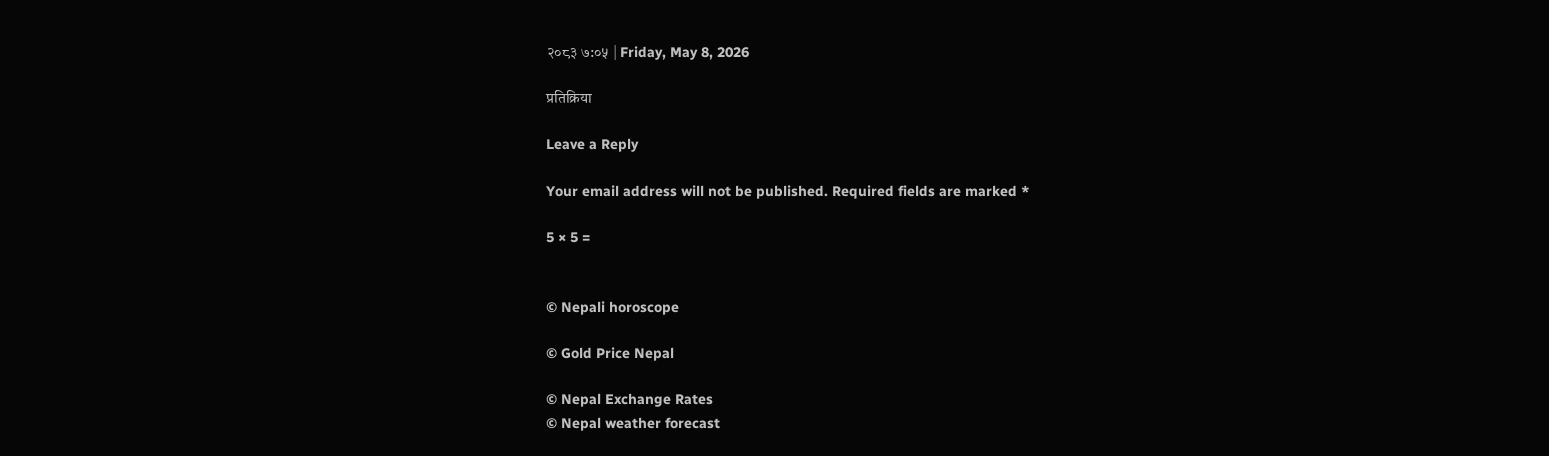२०८३ ७:०५ | Friday, May 8, 2026

प्रतिक्रिया

Leave a Reply

Your email address will not be published. Required fields are marked *

5 × 5 =


© Nepali horoscope

© Gold Price Nepal

© Nepal Exchange Rates
© Nepal weather forecast